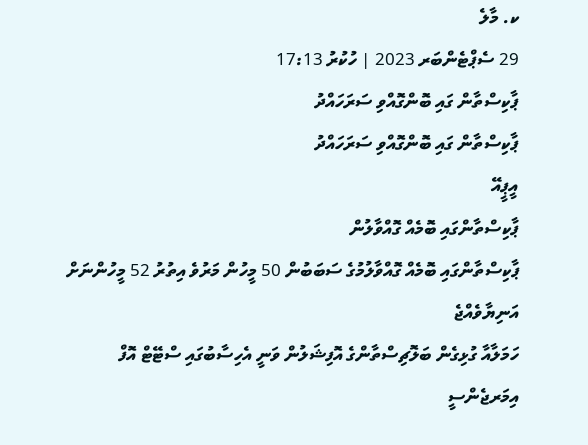ކ. މާލެ
29 ސެޕްޓެންބަރ 2023 | ހުކުރު 17:13
ޕާކިސްތާން ގައި ބޮންގޮއްވި ސަރަހައްދު
ޕާކިސްތާން ގައި ބޮންގޮއްވި ސަރަހައްދު
އީޕީއޭ
ޕާކިސްތާންގައި ބޮމެއް ގޮއްވާލުން
ޕާކިސްތާންގައި ބޮމެއް ގޮއްވާލުމުގެ ސަބަބުން 50 މީހުން މަރުވެ އިތުރު 52 މީހުންނަށް އަނިޔާވެއްޖެ
ހަމަލާއާ ގުޅިގެން ބަލޮޗިސްތާންގެ އޮފިޝަލުން ވަނީ އެހިސާބުގައި ސްޓޭޓް އޮފް އިމަރޖެންސީ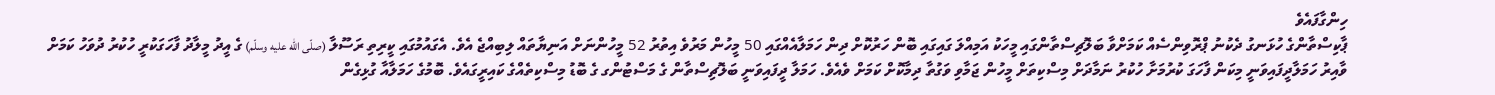ހިންގާފައެވެ
ޕާކިސްތާންގެ ހުޅަނގު ދެކުނު ޕްރޮވިންސެއް ކަމަށްވާ ބަލޮޗިސްތާންގައި މީހަކު އަމިއްލަ ގައިގައި ބޮން ހަރުކޮށް ދިން ހަމަލާއެއްގައި 50 މީހުން މަރުވެ އިތުރު 52 މީހުންނަށް އަނިޔާތައް ލިބިއްޖެ އެވެ. އެގައުމުގައި ކީރިތި ރަސޫލާ (صلّى الله عليه وسلّم) ގެ އީދު މީލާދު ފާހަގަކުރީ ހުކުރު ދުވަހު ކަމަށް ވާއިރު ހަމަލާދީފައިވަނީ މިކަން ފާހަގަ ކުރުމަށާ ހުކުރު ނަމާދަށް މިސްކިތަށް މީހުން ޖަމާވި ވަގުތާ ދިމާކޮށް ކަމަށް ވެއެވެ. ހަމަލާ ދީފައިވަނީ ބަލޮޗިސްތާން ގެ މަސްޓުންގ ގެ ބޮޑު މިސްކިތެއްގެ ކައިރީގައެވެ. ބޮމުގެ ހަމަލާއާ ގުޅިގެން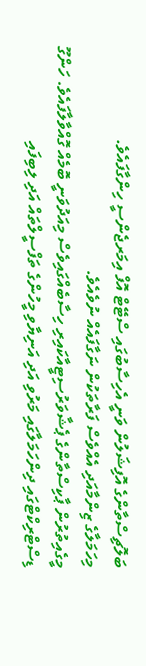ބަލޮޗިސްތާންގެ އޮފިޝަލުން ވަނީ އެހިސާބުގައި ސްޓޭޓް އޮފް އިމަރޖެންސީ ހިންގާފައެވެ.
މިހަމަލާގެ ޒިންމާއަދި އެއްވެސް ފަރާތަކުން ނަގާފައެއް ނުވެއެވެ.
މީގެއިތުރުން ޕާކިސްތާންގެ ޕެޝާވަރުސިޓީއާކައިރި ހިސާބެއްގައިވެސް މިއަދުވަނީ ބޮމެއް ގޮއްވާލާފައެވެ. ހަންގޫ ޑިސްޓްރިކްޓްގައި ދިންހަމަލާގައި މަރުވި އަދި އަނިޔާވި މީހުންގެ ތަފްސީލްތައް އަދި ލިބިފައި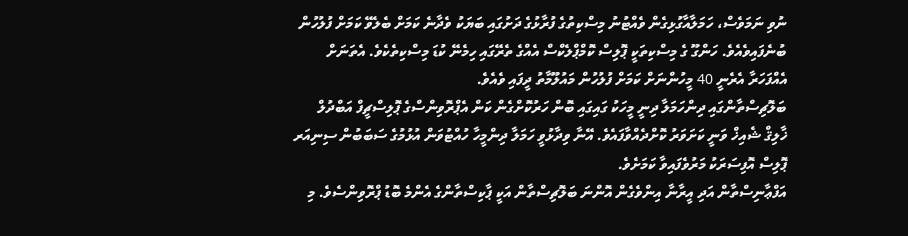ނުވި ނަމަވެސް، ހަމަލާއާގުޅިގެން ވެއްޓުނު މިސްކިތުގެ ފުރާޅުގެ ދަށުގައި ބަޔަކު ވެދާނެ ކަމަށް ބެލެވޭ ކަމަށް ފުލުހުން ބުނެފައިވެއެވެ. ހަންގޫ ގެ މިސްކިތަކީ ޕޮލިސް ކޮމްޕްލެކްސް އެއްގެ ތެރޭގައި ހިމެނޭ ކުޑަ މިސްކިތެކެވެ. އެތަނަށް އެއްފަހަރާ އެރެނީ 40 މީހުންނަށް ކަމަށް ފުލުހުން މައުލޫމާތު ދީފައި ވެއެވެ.
ބަލޮޗިސްތާންގައި ދިންހަމަލާ ދިނީ މީހަކު ގައިގައި ބޮން ހަރުކޮށްގެން ކަން އެޕްރޮވިންސްގެ ޕޮލިސްޗީފް އަބްދުލް ޚާލިޤް ޝެއިޚް ވަނީ ކަށަވަރު ކޮށްދެއްވާފައެވެ. އޭނާ ވިދާޅުވީ ހަމަލާ ދިންމީހާ ހުއްޓުވަން އުޅުމުގެ ސަބަބުން ސިނިއަރ ޕޮލިސް އޮފިސަރަކު މަރުވެފައިވާ ކަމަށެވެ.
އަފްޢާނިސްތާން އަދި އީރާނާ އިންވެގެން އޮންނަ ބަލޮޗިސްތާން އަކީ ޕާކިސްތާންގެ އެންމެ ބޮޑު ޕްރޮވިންސެވެ. މި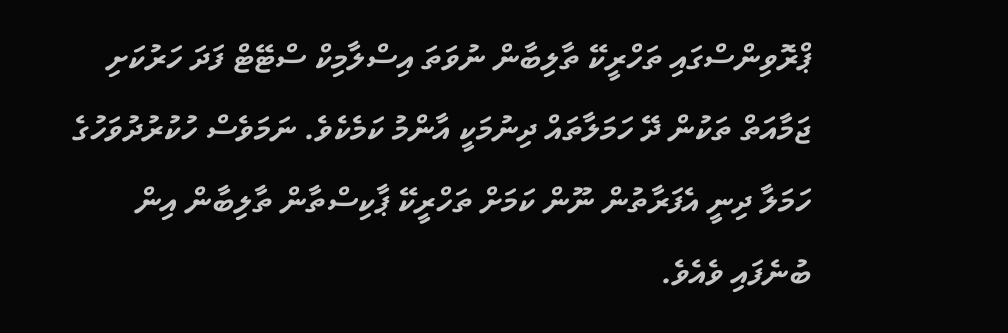ޕްރޮވިންސްގައި ތަހްރީކޭ ތާލިބާން ނުވަތަ އިސްލާމިކް ސްޓޭޓް ފަދަ ހަރުކަށި ޖަމާއަތް ތަކުން ދޭ ހަމަލާތައް ދިނުމަކީ އާންމު ކަމެކެވެ. ނަމަވެސް ހުކުރުދުވަހުގެ ހަމަލާ ދިނީ އެފަރާތުން ނޫން ކަމަށް ތަހްރީކޭ ޕާކިސްތާން ތާލިބާން އިން ބުނެފައި ވެއެވެ.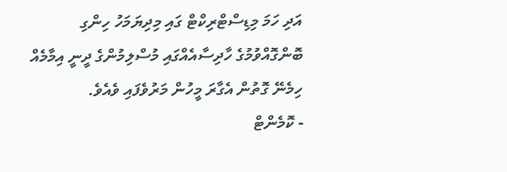އަދި ހަމަ މިޑިސްޓްރިކްޓް ގައި މިދިޔަމަހު ހިންގި ބޮންގޮއްވުމުގެ ހާދިސާއެއްގައި މުސްލިމުންގެ ދީނީ އިމާމެއް ހިމެނޭ ގޮތުން އެގާރަ މީހުން މަރުވެފައި ވެއެވެ.
- ކޮމެންޓް